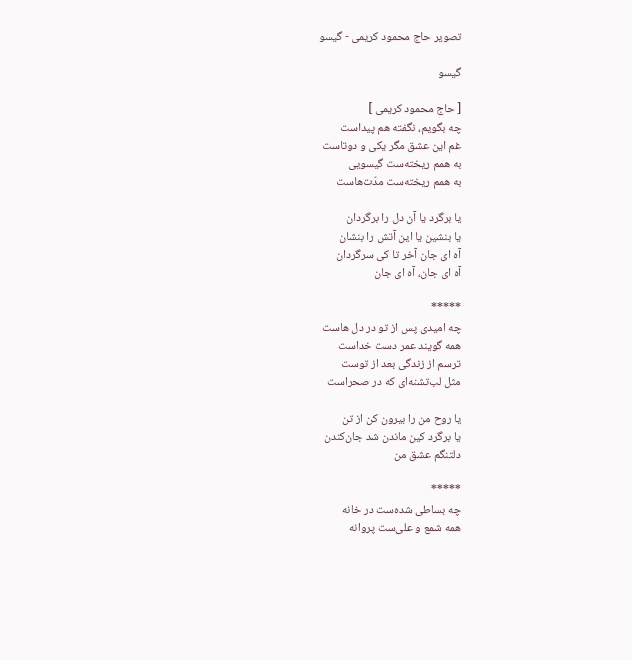تصویر حاج محمود کریمی - گیسو

گیسو

[ حاج محمود کریمی ]
چه بگویم، نگفته هم پیداست
غم این عشق مگر یکی و دوتاست
به همم ریخته‌ست گیسویی
به همم ریخته‌ست مدّت‌هاست

یا برگرد یا آن دل را برگردان
یا بنشین یا این آتش را بنشان
آه ای جان آخر تا کی سرگردان
آه ای جان، آه ای جان

*****
چه امیدی پس از تو در دل هاست
همه گویند عمر دست خداست
ترسم از زندگی بعد از توست
مثل لب‌تشنه‌ای که در صحراست

یا روح من را بیرون کن از تن
یا برگرد کین ماندن شد جان‌کندن
دلتنگم عشق من

*****
چه بساطی شده‌ست در خانه
همه شمع و علی‌ست پروانه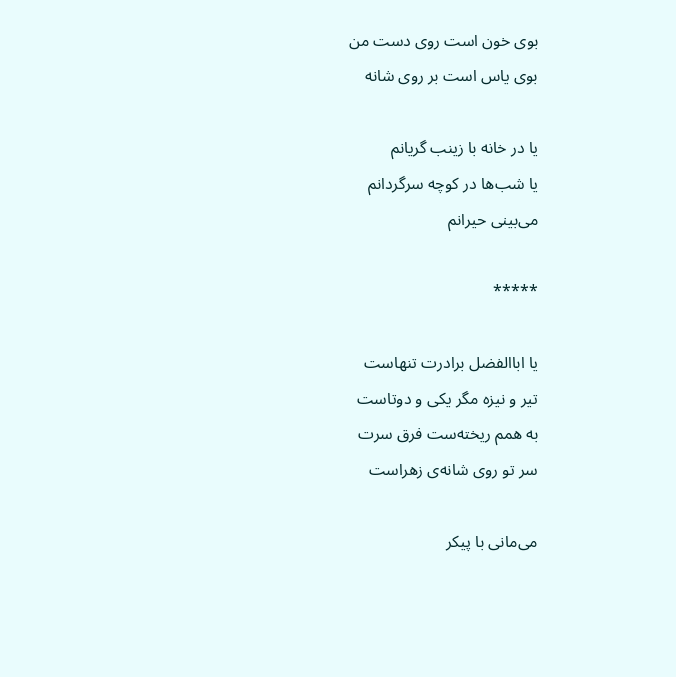بوی خون است روی دست من
بوی یاس است بر روی شانه

یا در خانه با زینب گریانم
یا شب‌ها در کوچه سرگردانم
می‌بینی حیرانم

*****

یا اباالفضل برادرت تنهاست
تیر و نیزه مگر یکی و دوتاست
به همم ریخته‌ست فرق سرت
سر تو روی شانه‌ی زهراست

می‌مانی با پیکر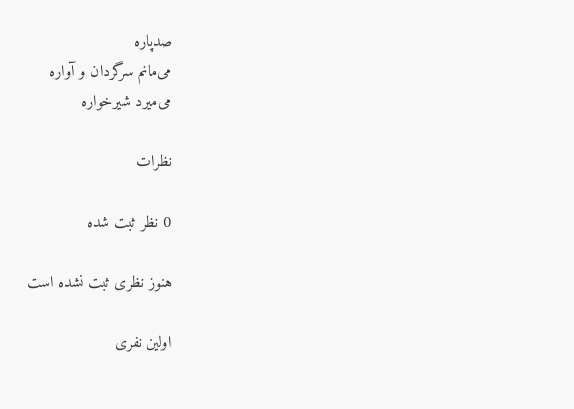صدپاره
می‌مانم سرگردان و آواره
می‌میرد شیرخواره

نظرات

0 نظر ثبت شده

هنوز نظری ثبت نشده است

اولین نفری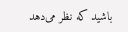باشید که نظر می‌دهد